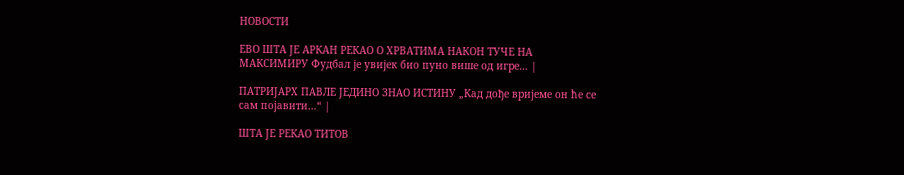НОВОСТИ

ЕВО ШТА ЈЕ АРКАН РЕКАО О ХРВАТИМА НАКОН ТУЧЕ НА МАКСИМИРУ Фудбал је увијек био пуно више од игре… |

ПАТРИЈАРХ ПАВЛЕ ЈЕДИНО ЗНАО ИСТИНУ „Кад дође вријеме он ће се сам појавити…“ |

ШТА ЈЕ РЕКАО ТИТОВ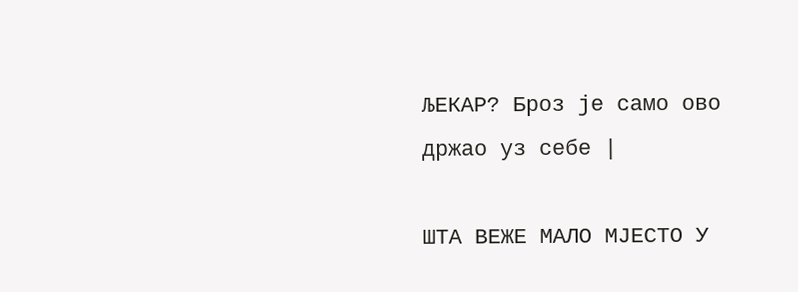ЉЕКАР? Броз је само ово држао уз себе |

ШТА ВЕЖЕ МАЛО МЈЕСТО У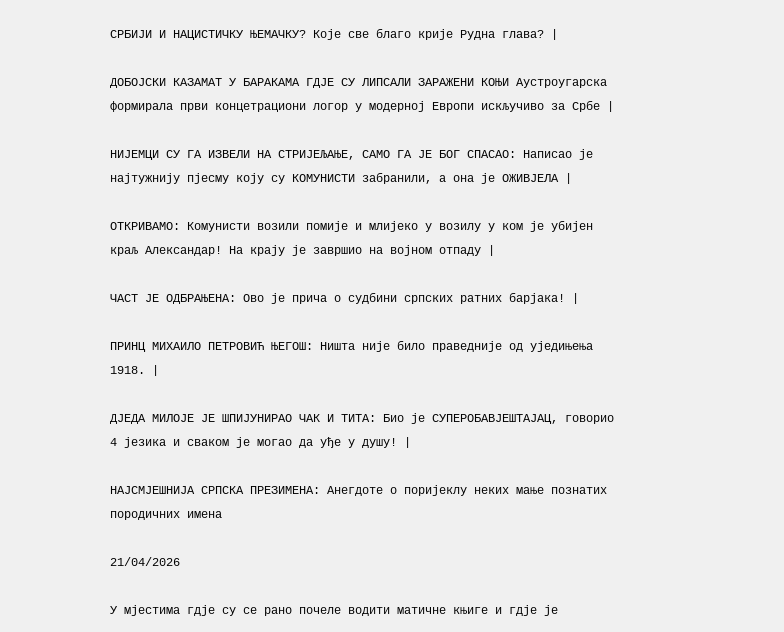СРБИЈИ И НАЦИСТИЧКУ ЊЕМАЧКУ? Које све благо крије Рудна глава? |

ДОБОЈСКИ КАЗАМАТ У БАРАКАМА ГДЈЕ СУ ЛИПСАЛИ ЗАРАЖЕНИ КОЊИ Аустроугарска формирала први концетрациони логор у модерној Европи искључиво за Србе |

НИЈЕМЦИ СУ ГА ИЗВЕЛИ НА СТРИЈЕЉАЊЕ, САМО ГА ЈЕ БОГ СПАСАО: Написао је најтужнију пјесму коју су КОМУНИСТИ забранили, а она је ОЖИВЈЕЛА |

ОТКРИВАМО: Комунисти возили помије и млијеко у возилу у ком је убијен краљ Александар! На крају је завршио на војном отпаду |

ЧАСТ ЈЕ ОДБРАЊЕНА: Ово је прича о судбини српских ратних барјака! |

ПРИНЦ МИХАИЛО ПЕТРОВИЋ ЊЕГОШ: Ништа није било праведније од уједињења 1918. |

ДЈЕДА МИЛОЈЕ ЈЕ ШПИЈУНИРАО ЧАК И ТИТА: Био је СУПЕРОБАВЈЕШТАЈАЦ, говорио 4 језика и сваком је могао да уђе у душу! |

НАЈСМЈЕШНИЈА СРПСКА ПРЕЗИМЕНА: Анегдоте о поријеклу неких мање познатих породичних имена

21/04/2026

У мјестима гдје су се рано почеле водити матичне књиге и гдје је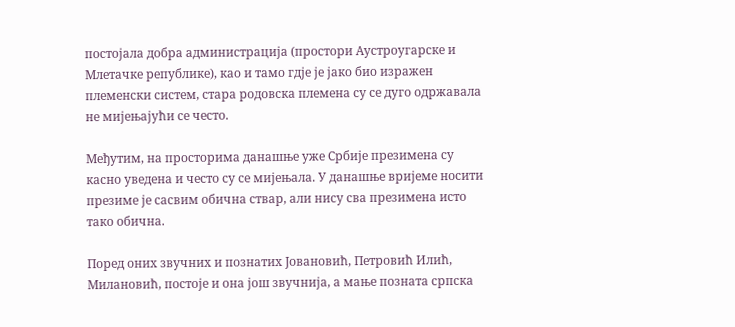постојала добра администрација (простори Аустроугарске и Млетачке републике), као и тамо гдје је јако био изражен племенски систем, стара родовска племена су се дуго одржавала не мијењајући се често.

Међутим, на просторима данашње уже Србије презимена су касно уведена и често су се мијењала. У данашње вријеме носити презиме је сасвим обична ствар, али нису сва презимена исто тако обична.

Поред оних звучних и познатих Јовановић, Петровић Илић, Милановић, постоје и она још звучнија, а мање позната српска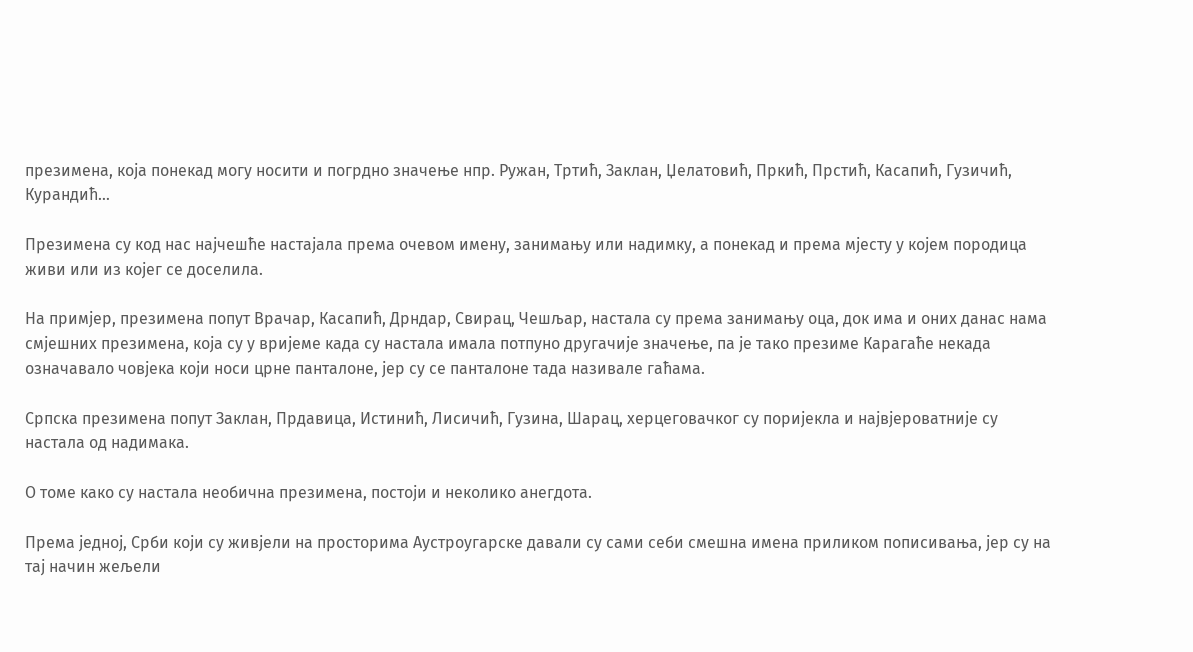презимена, која понекад могу носити и погрдно значење нпр. Ружан, Тртић, Заклан, Џелатовић, Пркић, Прстић, Касапић, Гузичић, Курандић…

Презимена су код нас најчешће настајала према очевом имену, занимању или надимку, а понекад и према мјесту у којем породица живи или из којег се доселила.

На примјер, презимена попут Врачар, Касапић, Дрндар, Свирац, Чешљар, настала су према занимању оца, док има и оних данас нама смјешних презимена, која су у вријеме када су настала имала потпуно другачије значење, па је тако презиме Карагаће некада означавало човјека који носи црне панталоне, јер су се панталоне тада називале гаћама.

Српска презимена попут Заклан, Прдавица, Истинић, Лисичић, Гузина, Шарац, херцеговачког су поријекла и највјероватније су настала од надимака.

О томе како су настала необична презимена, постоји и неколико анегдота.

Према једној, Срби који су живјели на просторима Аустроугарске давали су сами себи смешна имена приликом пописивања, јер су на тај начин жељели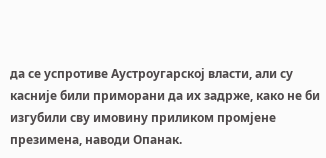да се успротиве Аустроугарској власти, али су касније били приморани да их задрже, како не би изгубили сву имовину приликом промјене презимена, наводи Опанак.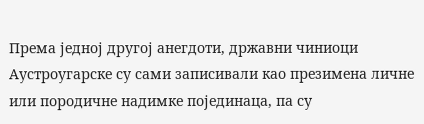Према једној другој анегдоти, државни чиниоци Аустроугарске су сами записивали као презимена личне или породичне надимке појединаца, па су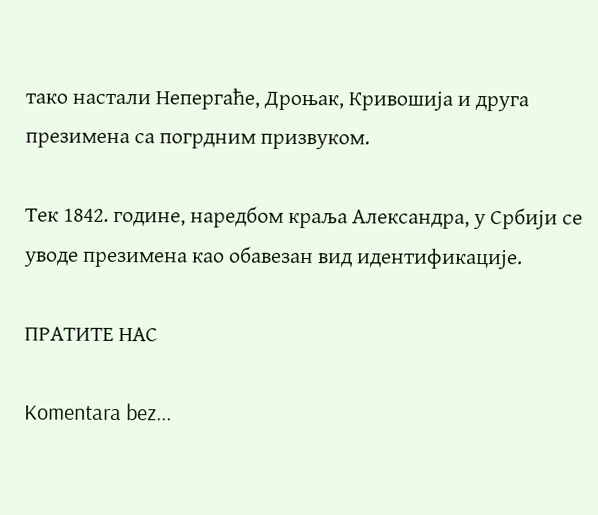тако настали Непергаће, Дроњак, Кривошија и друга презимена са погрдним призвуком.

Тек 1842. године, наредбом краља Александра, у Србији се уводе презимена као обавезан вид идентификације.

ПРАТИТЕ НАС

Komentara bez...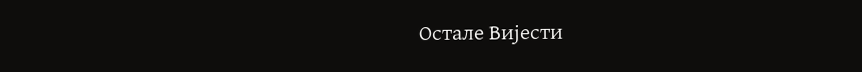Остале Вијести